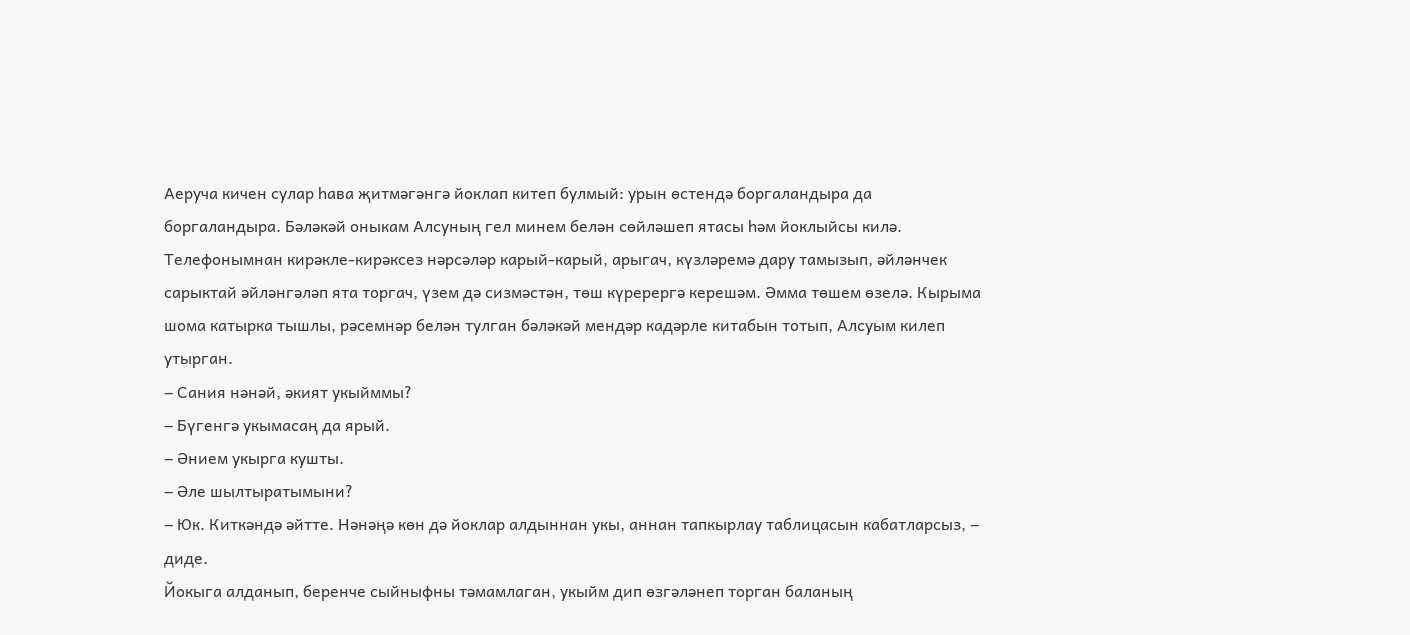Аеруча кичен сулар һава җитмәгәнгә йоклап китеп булмый: урын өстендә боргаландыра да боргаландыра. Бәләкәй оныкам Алсуның гел минем белән сөйләшеп ятасы һәм йоклыйсы килә. Телефонымнан кирәкле-кирәксез нәрсәләр карый-карый, арыгач, күзләремә дару тамызып, әйләнчек сарыктай әйләнгәләп ята торгач, үзем дә сизмәстән, төш күререргә керешәм. Әмма төшем өзелә. Кырыма шома катырка тышлы, рәсемнәр белән тулган бәләкәй мендәр кадәрле китабын тотып, Алсуым килеп утырган.
‒ Сания нәнәй, әкият укыйммы?
‒ Бүгенгә укымасаң да ярый.
‒ Әнием укырга кушты.
‒ Әле шылтыратымыни?
‒ Юк. Киткәндә әйтте. Нәнәңә көн дә йоклар алдыннан укы, аннан тапкырлау таблицасын кабатларсыз, ‒ диде.
Йокыга алданып, беренче сыйныфны тәмамлаган, укыйм дип өзгәләнеп торган баланың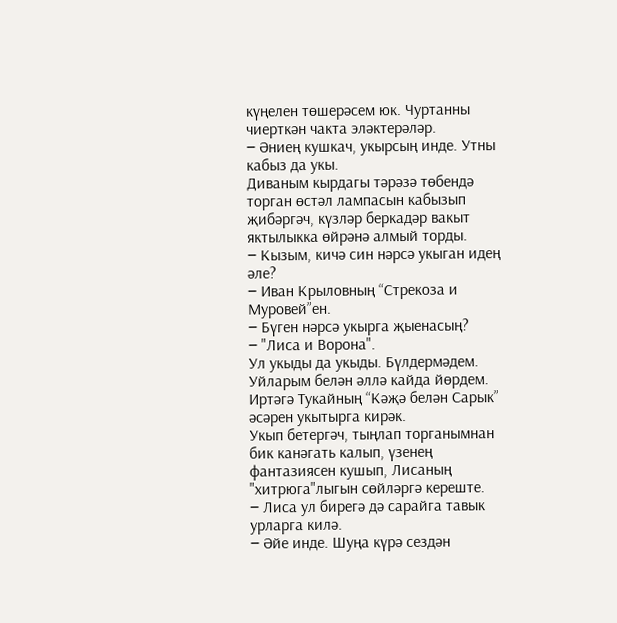күңелен төшерәсем юк. Чуртанны чиерткән чакта эләктерәләр.
‒ Әниең кушкач, укырсың инде. Утны кабыз да укы.
Диваным кырдагы тәрәзә төбендә торган өстәл лампасын кабызып җибәргәч, күзләр беркадәр вакыт яктылыкка өйрәнә алмый торды.
‒ Кызым, кичә син нәрсә укыган идең әле?
‒ Иван Крыловның “Стрекоза и Муровей”ен.
‒ Бүген нәрсә укырга җыенасың?
‒ "Лиса и Ворона".
Ул укыды да укыды. Бүлдермәдем. Уйларым белән әллә кайда йөрдем. Иртәгә Тукайның “Кәҗә белән Сарык” әсәрен укытырга кирәк.
Укып бетергәч, тыңлап торганымнан бик канәгать калып, үзенең фантазиясен кушып, Лисаның "хитрюга"лыгын сөйләргә кереште.
‒ Лиса ул бирегә дә сарайга тавык урларга килә.
‒ Әйе инде. Шуңа күрә сездән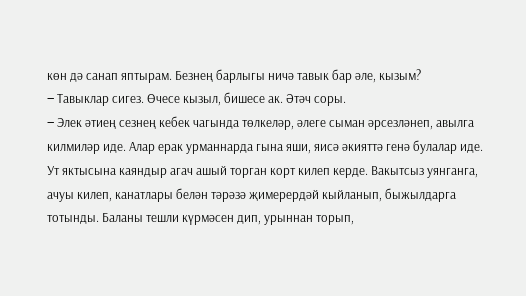көн дә санап яптырам. Безнең барлыгы ничә тавык бар әле, кызым?
‒ Тавыклар сигез. Өчесе кызыл, бишесе ак. Әтәч соры.
‒ Элек әтиең сезнең кебек чагында төлкеләр, әлеге сыман әрсезләнеп, авылга килмиләр иде. Алар ерак урманнарда гына яши, яисә әкияттә генә булалар иде.
Ут яктысына каяндыр агач ашый торган корт килеп керде. Вакытсыз уянганга, ачуы килеп, канатлары белән тәрәзә җимерердәй кыйланып, быжылдарга тотынды. Баланы тешли күрмәсен дип, урыннан торып,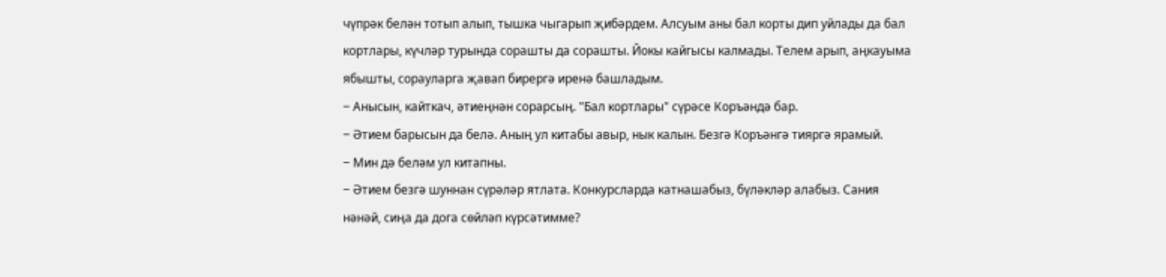чүпрәк белән тотып алып, тышка чыгарып җибәрдем. Алсуым аны бал корты дип уйлады да бал кортлары, күчләр турында сорашты да сорашты. Йокы кайгысы калмады. Телем арып, аңкауыма ябышты, сорауларга җавап бирергә иренә башладым.
‒ Анысын, кайткач, әтиеңнән сорарсың. "Бал кортлары" сүрәсе Коръәндә бар.
‒ Әтием барысын да белә. Аның ул китабы авыр, нык калын. Безгә Коръәнгә тияргә ярамый.
‒ Мин дә беләм ул китапны.
‒ Әтием безгә шуннан сүрәләр ятлата. Конкурсларда катнашабыз, бүләкләр алабыз. Сания нәнәй, сиңа да дога сөйләп күрсәтимме?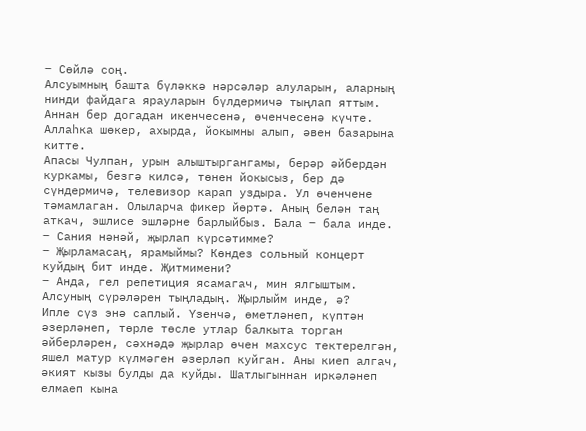‒ Сөйлә соң.
Алсуымның башта бүләккә нәрсәләр алуларын, аларның нинди файдага ярауларын бүлдермичә тыңлап яттым. Аннан бер догадан икенчесенә, өченчесенә күчте. Аллаһка шөкер, ахырда, йокымны алып, әвен базарына китте.
Апасы Чулпан, урын алыштыргангамы, берәр әйбердән куркамы, безгә килсә, төнен йокысыз, бер дә сүндермичә, телевизор карап уздыра. Ул өченчене тәмамлаган. Олыларча фикер йөртә. Аның белән таң аткач, эшлисе эшләрне барлыйбыз. Бала ‒ бала инде.
‒ Сания нәнәй, җырлап күрсәтимме?
‒ Җырламасаң, ярамыймы? Көндез сольный концерт куйдың бит инде. Җитмимени?
‒ Анда, гел репетиция ясамагач, мин ялгыштым. Алсуның сүрәләрен тыңладың. Җырлыйм инде, ә?
Ипле сүз энә саплый. Үзенчә, өметләнеп, күптән әзерләнеп, төрле төсле утлар балкыта торган әйберләрен, сәхнәдә җырлар өчен махсус тектерелгән, яшел матур күлмәген әзерләп куйган. Аны киеп алгач, әкият кызы булды да куйды. Шатлыгыннан иркәләнеп елмаеп кына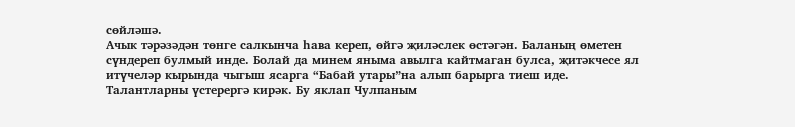сөйләшә.
Ачык тәрәзәдән төнге салкынча һава кереп, өйгә җиләслек өстәгән. Баланың өметен сүндереп булмый инде. Болай да минем яныма авылга кайтмаган булса, җитәкчесе ял итүчеләр кырында чыгыш ясарга “Бабай утары”на алып барырга тиеш иде. Талантларны үстерергә кирәк. Бу яклап Чулпаным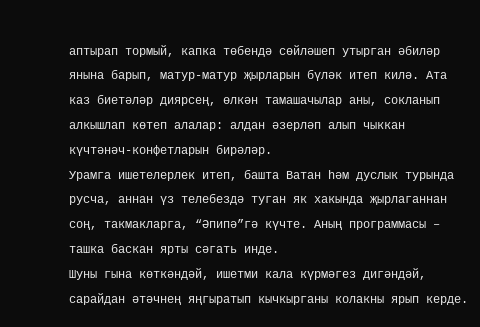аптырап тормый, капка төбендә сөйләшеп утырган әбиләр янына барып, матур-матур җырларын бүләк итеп килә. Ата каз биетәләр диярсең, өлкән тамашачылар аны, сокланып алкышлап көтеп алалар: алдан әзерләп алып чыккан күчтәнәч-конфетларын бирәләр.
Урамга ишетелерлек итеп, башта Ватан һәм дуслык турында русча, аннан үз телебездә туган як хакында җырлаганнан соң, такмакларга, “Әпипә”гә күчте. Аның программасы ‒ ташка баскан ярты сәгать инде.
Шуны гына көткәндәй, ишетми кала күрмәгез дигәндәй, сарайдан әтәчнең яңгыратып кычкырганы колакны ярып керде.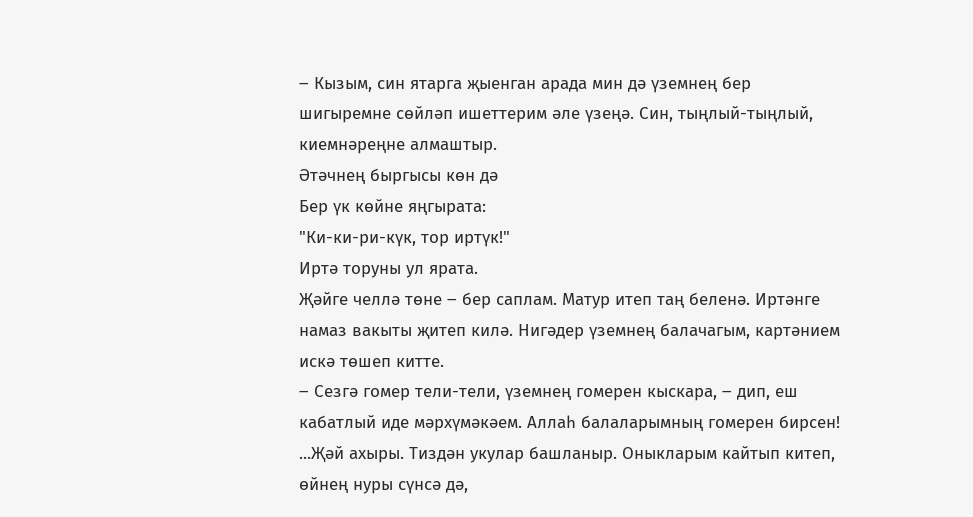‒ Кызым, син ятарга җыенган арада мин дә үземнең бер шигыремне сөйләп ишеттерим әле үзеңә. Син, тыңлый-тыңлый, киемнәреңне алмаштыр.
Әтәчнең быргысы көн дә
Бер үк көйне яңгырата:
"Ки-ки-ри-күк, тор иртүк!"
Иртә торуны ул ярата.
Җәйге челлә төне ‒ бер саплам. Матур итеп таң беленә. Иртәнге намаз вакыты җитеп килә. Нигәдер үземнең балачагым, картәнием искә төшеп китте.
‒ Сезгә гомер тели-тели, үземнең гомерен кыскара, ‒ дип, еш кабатлый иде мәрхүмәкәем. Аллаһ балаларымның гомерен бирсен!
...Җәй ахыры. Тиздән укулар башланыр. Оныкларым кайтып китеп, өйнең нуры сүнсә дә,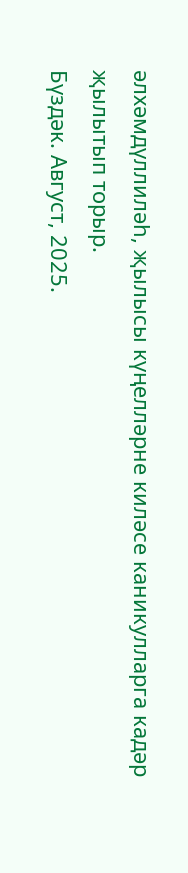әлхәмдүллиләһ, җылысы күңелләрне киләсе каникулларга кадәр җылытып торыр.
Бүздәк. Август, 2025.